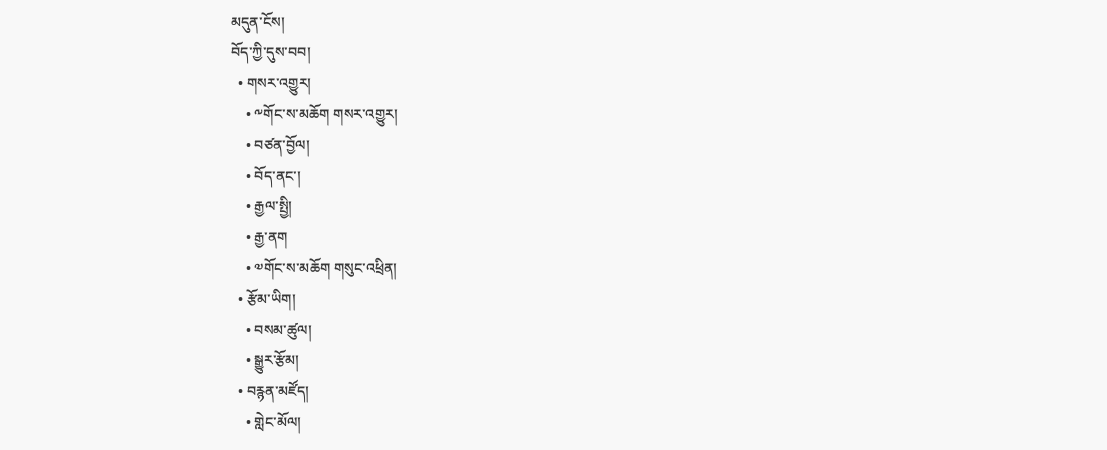མདུན་ངོས།
བོད་ཀྱི་དུས་བབ།
  • གསར་འགྱུར།
    • ༸གོང་ས་མཆོག གསར་འགྱུར།
    • བཙན་བྱོལ།
    • བོད་ནང་།
    • རྒྱལ་སྤྱི།
    • རྒྱ་ནག
    • ༧གོང་ས་མཆོག གསུང་འཕྲིན།
  • རྩོམ་ཡིག།
    • བསམ་ཚུལ།
    • སྒྱུར་རྩོམ།
  • བརྙན་མཛོད།
    • གླེང་མོལ།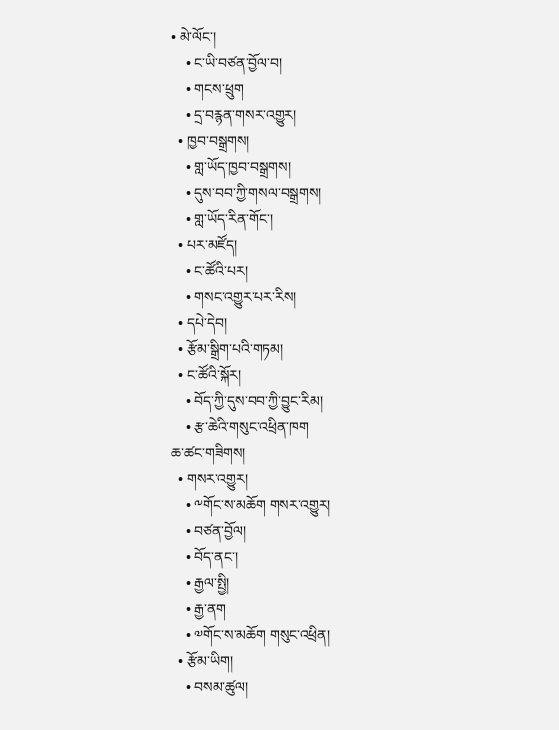• མེ་ལོང་།
    • ང་ཡི་བཙན་བྱོལ་བ།
    • གངས་ཕྲུག
    • དྲ་བརྙན་གསར་འགྱུར།
  • ཁྱབ་བསྒྲགས།
    • གླ་ཡོད་ཁྱབ་བསྒྲགས།
    • དུས་བབ་ཀྱི་གསལ་བསྒྲགས།
    • གླ་ཡོད་རིན་གོང་།
  • པར་མཛོད།
    • ང་ཚོའི་པར།
    • གསང་འགྱུར་པར་རིས།
  • དཔེ་དེབ།
  • རྩོམ་སྒྲིག་པའི་གཏམ།
  • ང་ཚོའི་སྐོར།
    • བོད་ཀྱི་དུས་བབ་ཀྱི་བྱུང་རིམ།
    • རྩ་ཆེའི་གསུང་འཕྲིན་ཁག
ཆ་ཚང་གཟིགས།
  • གསར་འགྱུར།
    • ༸གོང་ས་མཆོག གསར་འགྱུར།
    • བཙན་བྱོལ།
    • བོད་ནང་།
    • རྒྱལ་སྤྱི།
    • རྒྱ་ནག
    • ༧གོང་ས་མཆོག གསུང་འཕྲིན།
  • རྩོམ་ཡིག།
    • བསམ་ཚུལ།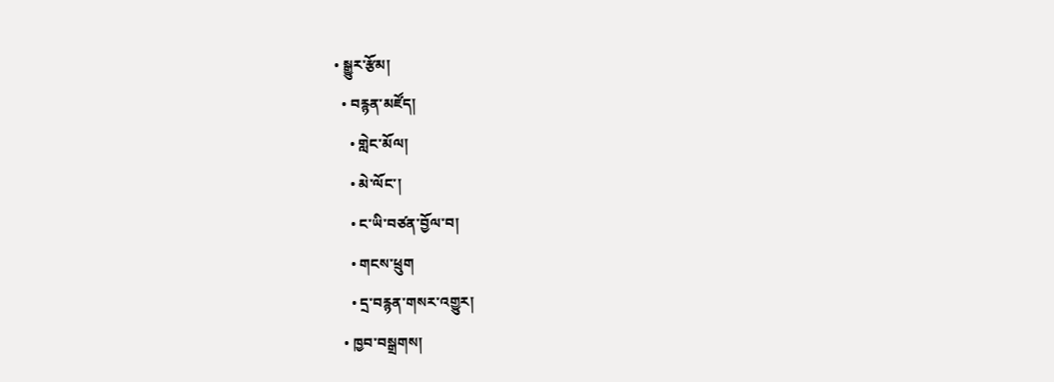• སྒྱུར་རྩོམ།
  • བརྙན་མཛོད།
    • གླེང་མོལ།
    • མེ་ལོང་།
    • ང་ཡི་བཙན་བྱོལ་བ།
    • གངས་ཕྲུག
    • དྲ་བརྙན་གསར་འགྱུར།
  • ཁྱབ་བསྒྲགས།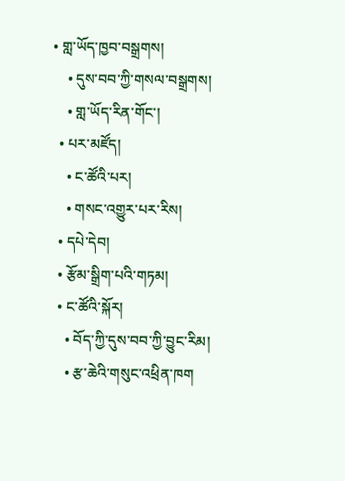• གླ་ཡོད་ཁྱབ་བསྒྲགས།
    • དུས་བབ་ཀྱི་གསལ་བསྒྲགས།
    • གླ་ཡོད་རིན་གོང་།
  • པར་མཛོད།
    • ང་ཚོའི་པར།
    • གསང་འགྱུར་པར་རིས།
  • དཔེ་དེབ།
  • རྩོམ་སྒྲིག་པའི་གཏམ།
  • ང་ཚོའི་སྐོར།
    • བོད་ཀྱི་དུས་བབ་ཀྱི་བྱུང་རིམ།
    • རྩ་ཆེའི་གསུང་འཕྲིན་ཁག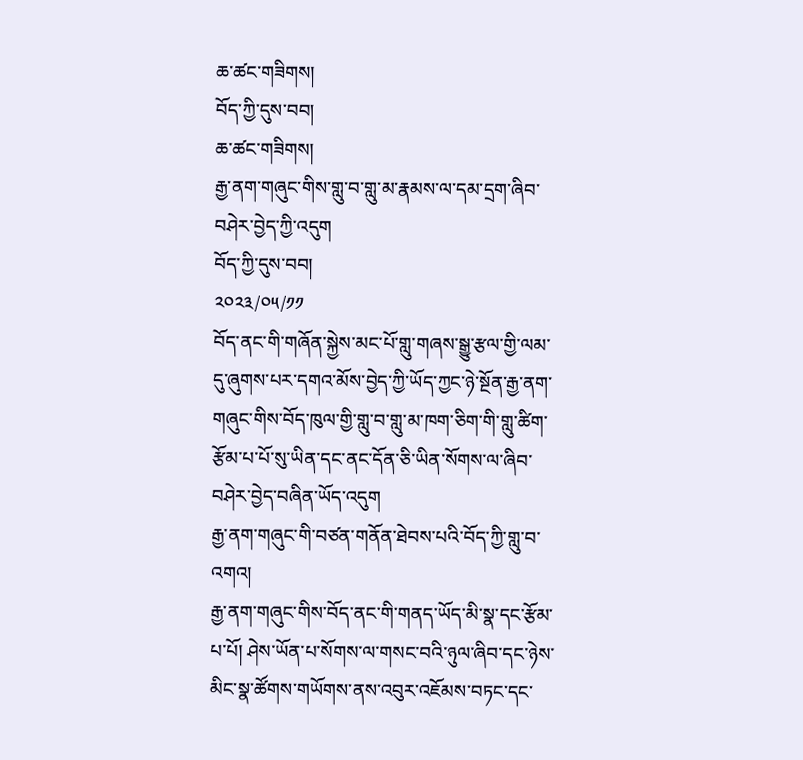ཆ་ཚང་གཟིགས།
བོད་ཀྱི་དུས་བབ།
ཆ་ཚང་གཟིགས།
རྒྱ་ནག་གཞུང་གིས་གླུ་བ་གླུ་མ་རྣམས་ལ་དམ་དྲག་ཞིབ་བཤེར་བྱེད་ཀྱི་འདུག
བོད་ཀྱི་དུས་བབ།
༢༠༢༣/༠༥/༡༡
བོད་ནང་གི་གཞོན་སྐྱེས་མང་པོ་གླུ་གཞས་སྒྱུ་རྩལ་གྱི་ལམ་དུ་ཞུགས་པར་དགའ་མོས་བྱེད་ཀྱི་ཡོད་ཀྱང་ཉེ་སྔོན་རྒྱ་ནག་གཞུང་གིས་བོད་ཁུལ་གྱི་གླུ་བ་གླུ་མ་ཁག་ཅིག་གི་གླུ་ཚིག་རྩོམ་པ་པོ་སུ་ཡིན་དང་ནང་དོན་ཅི་ཡིན་སོགས་ལ་ཞིབ་བཤེར་བྱེད་བཞིན་ཡོད་འདུག
རྒྱ་ནག་གཞུང་གི་བཙན་གནོན་ཐེབས་པའི་བོད་ཀྱི་གླུ་བ་འགའ།
རྒྱ་ནག་གཞུང་གིས་བོད་ནང་གི་གནད་ཡོད་མི་སྣ་དང་རྩོམ་པ་པོ། ཤེས་ཡོན་པ་སོགས་ལ་གསང་བའི་ཉུལ་ཞིབ་དང་ཉེས་མིང་སྣ་ཚོགས་གཡོགས་ནས་འབུར་འཇོམས་བཏང་དང་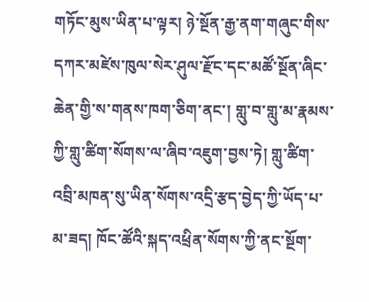གཏོང་མུས་ཡིན་པ་ལྟར། ཉེ་སྔོན་རྒྱ་ནག་གཞུང་གིས་དཀར་མཛེས་ཁུལ་སེར་ཤུལ་རྫོང་དང་མཚོ་སྔོན་ཞིང་ཆེན་གྱི་ས་གནས་ཁག་ཅིག་ནང་། གླུ་བ་གླུ་མ་རྣམས་ཀྱི་གླུ་ཚིག་སོགས་ལ་ཞིབ་འཇུག་བྱས་ཏེ། གླུ་ཚིག་འབྲི་མཁན་སུ་ཡིན་སོགས་འདྲི་རྩད་བྱེད་ཀྱི་ཡོད་པ་མ་ཟད། ཁོང་ཚོའི་སྐད་འཕྲིན་སོགས་ཀྱི་ནང་སྔོག་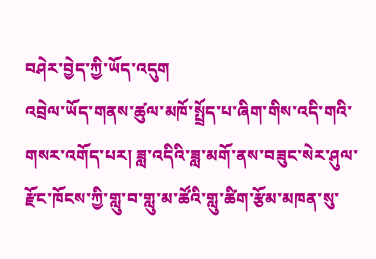བཤེར་བྱེད་ཀྱི་ཡོད་འདུག
འབྲེལ་ཡོད་གནས་ཚུལ་མཁོ་སྤྲོད་པ་ཞིག་གིས་འདི་གའི་གསར་འགོད་པར། ཟླ་འདིའི་ཟླ་མགོ་ནས་བཟུང་སེར་ཤུལ་རྫོང་ཁོངས་ཀྱི་གླུ་བ་གླུ་མ་ཚོའི་གླུ་ཚིག་རྩོམ་མཁན་སུ་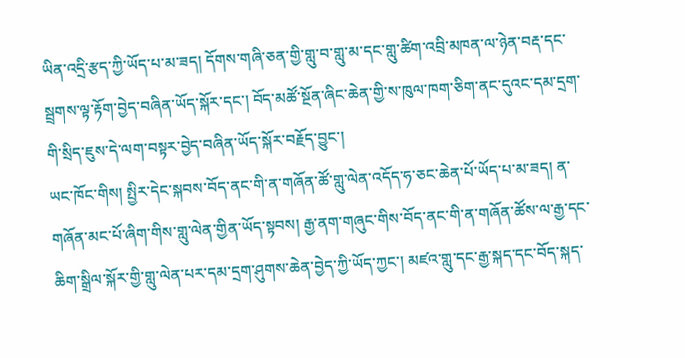ཡིན་འདྲི་རྩད་ཀྱི་ཡོད་པ་མ་ཟད། དོགས་གཞི་ཅན་གྱི་གླུ་བ་གླུ་མ་དང་གླུ་ཚིག་འབྲི་མཁན་ལ་ཉེན་བརྡ་དང་སྦྲགས་ལྟ་རྟོག་བྱེད་བཞིན་ཡོད་སྐོར་དང་། བོད་མཚོ་སྔོན་ཞིང་ཆེན་གྱི་ས་ཁུལ་ཁག་ཅིག་ནང་དུའང་དམ་དྲག་གི་སྲིད་ཇུས་དེ་ལག་བསྟར་བྱེད་བཞིན་ཡོད་སྐོར་བརྗོད་བྱུང་།
ཡང་ཁོང་གིས། སྤྱིར་དེང་སྐབས་བོད་ནང་གི་ན་གཞོན་ཚོ་གླུ་ལེན་འདོད་ཧ་ཅང་ཆེན་པོ་ཡོད་པ་མ་ཟད། ན་གཞོན་མང་པོ་ཞིག་གིས་གླུ་ལེན་གྱིན་ཡོད་སྟབས། རྒྱ་ནག་གཞུང་གིས་བོད་ནང་གི་ན་གཞོན་ཚོས་ལ་རྒྱ་དང་ཆིག་སྒྲིལ་སྐོར་གྱི་གླུ་ལེན་པར་དམ་དྲག་ཤུགས་ཆེན་བྱེད་ཀྱི་ཡོད་ཀྱང་། མཛའ་གླུ་དང་རྒྱ་སྐད་དང་བོད་སྐད་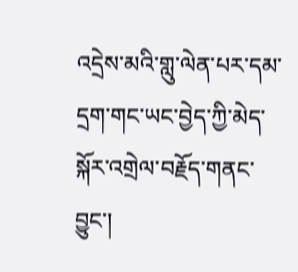འདྲེས་མའི་གླུ་ལེན་པར་དམ་དྲག་གང་ཡང་བྱེད་ཀྱི་མེད་སྐོར་འགྲེལ་བརྗོད་གནང་བྱུང་།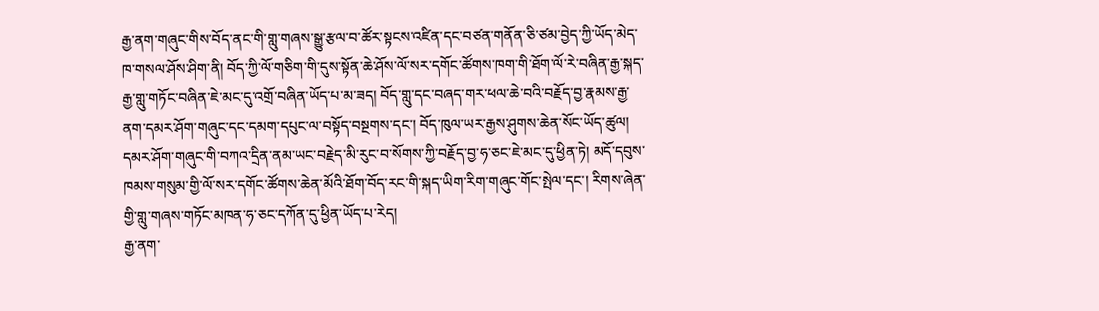རྒྱ་ནག་གཞུང་གིས་བོད་ནང་གི་གླུ་གཞས་སྒྱུ་རྩལ་བ་ཚོར་སྟངས་འཛིན་དང་བཙན་གནོན་ཅི་ཙམ་བྱེད་ཀྱི་ཡོད་མེད་ཁ་གསལ་ཤོས་ཤིག་ནི། བོད་ཀྱི་ལོ་གཅིག་གི་དུས་སྟོན་ཆེ་ཤོས་ལོ་སར་དགོང་ཚོགས་ཁག་གི་ཐོག་ལོ་རེ་བཞིན་རྒྱ་སྐད་རྒྱ་གླུ་གཏོང་བཞིན་ཇེ་མང་དུ་འགྲོ་བཞིན་ཡོད་པ་མ་ཟད། བོད་གླུ་དང་བཞད་གར་ཕལ་ཆེ་བའི་བརྗོད་བྱ་རྣམས་རྒྱ་ནག་དམར་ཤོག་གཞུང་དང་དམག་དཔུང་ལ་བསྟོད་བསྔགས་དང་། བོད་ཁུལ་ཡར་རྒྱས་ཤུགས་ཆེན་སོང་ཡོད་ཚུལ། དམར་ཤོག་གཞུང་གི་བཀའ་དྲིན་ནམ་ཡང་བརྗེད་མི་རུང་བ་སོགས་ཀྱི་བརྗོད་བྱ་ཧ་ཅང་ཇེ་མང་དུ་ཕྱིན་ཏེ། མདོ་དབུས་ཁམས་གསུམ་གྱི་ལོ་སར་དགོང་ཚོགས་ཆེན་མོའི་ཐོག་བོད་རང་གི་སྐད་ཡིག་རིག་གཞུང་གོང་སྤེལ་དང་། རིགས་ཞེན་གྱི་གླུ་གཞས་གཏོང་མཁན་ཧ་ཅང་དཀོན་དུ་ཕྱིན་ཡོད་པ་རེད།
རྒྱ་ནག་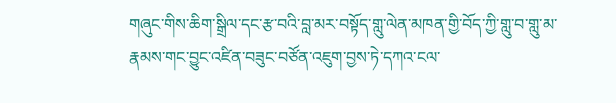གཞུང་གིས་ཆིག་སྒྲིལ་དང་རྩ་བའི་བླ་མར་བསྟོད་གླུ་ལེན་མཁན་གྱི་བོད་ཀྱི་གླུ་བ་གླུ་མ་རྣམས་གང་བྱུང་འཛིན་བཟུང་བཙོན་འཇུག་བྱས་ཏེ་དཀའ་ངལ་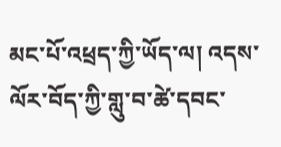མང་པོ་འཕྲད་ཀྱི་ཡོད་ལ། འདས་ལོར་བོད་ཀྱི་གླུ་བ་ཚེ་དབང་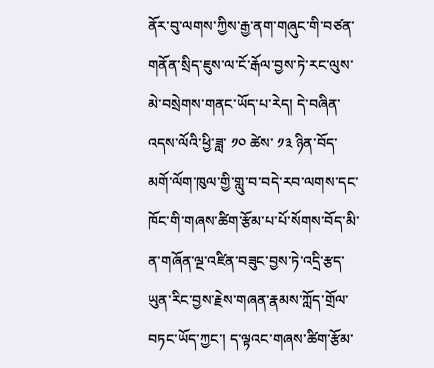ནོར་བུ་ལགས་ཀྱིས་རྒྱ་ནག་གཞུང་གི་བཙན་གནོན་སྲིད་ཇུས་ལ་ངོ་རྒོལ་བྱས་ཏེ་རང་ལུས་མེ་བསྲེགས་གནང་ཡོད་པ་རེད། དེ་བཞིན་འདས་ལོའི་ཕྱི་ཟླ་ ༡༠ ཚེས་ ༡༣ ཉིན་བོད་མགོ་ལོག་ཁུལ་གྱི་གླུ་བ་བདེ་རབ་ལགས་དང་ཁོང་གི་གཞས་ཚིག་རྩོམ་པ་པོ་སོགས་བོད་མི་ན་གཞོན་ལྔ་འཛིན་བཟུང་བྱས་ཏེ་འདྲི་རྩད་ཡུན་རིང་བྱས་རྗེས་གཞན་རྣམས་ཀློད་གྲོལ་བཏང་ཡོད་ཀྱང་། ད་ལྟའང་གཞས་ཚིག་རྩོམ་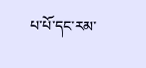པ་པོ་དང་རམ་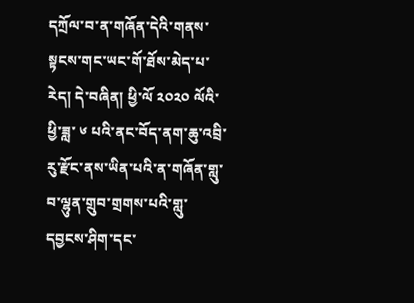དཀྲོལ་བ་ན་གཞོན་དེའི་གནས་སྟངས་གང་ཡང་གོ་ཐོས་མེད་པ་རེད། དེ་བཞིན། ཕྱི་ལོ ༢༠༢༠ ལོའི་ཕྱི་ཟླ་ ༦ པའི་ནང་བོད་ནག་ཆུ་འབྲི་རུ་རྫོང་ནས་ཡིན་པའི་ན་གཞོན་གླུ་བ་ལྷུན་གྲུབ་གྲགས་པའི་གླུ་དབྱངས་ཤིག་དང་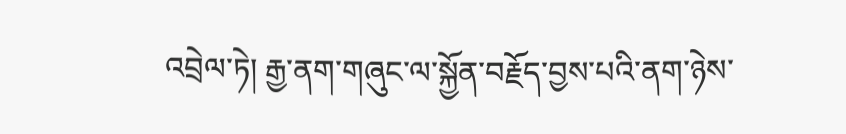འབྲེལ་ཏེ། རྒྱ་ནག་གཞུང་ལ་སྐྱོན་བརྗོད་བྱས་པའི་ནག་ཉེས་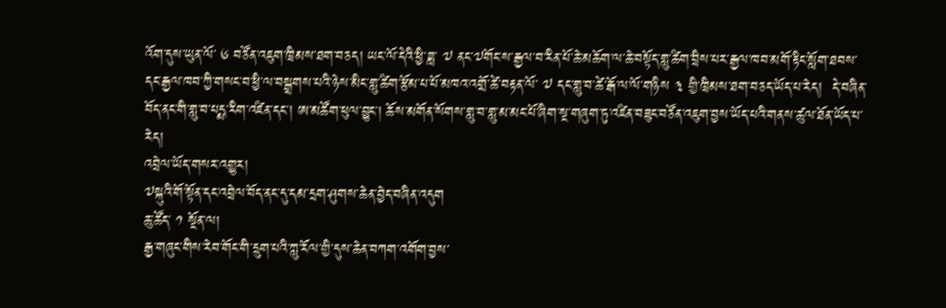འོག་དུས་ཡུན་ལོ་ ༦ བཙོན་འཇུག་ཁྲིམས་ཐག་བཅད། ཡང་ལོ་དེའི་ཕྱི་ཟླ་ ༧ ནང་༧གོང་ས་རྒྱལ་བ་རིན་པོ་ཆེ་མཆོག་ལ་ཆེ་བསྟོད་གླུ་ཚིག་བྲིས་པར་རྒྱལ་ཁབ་མགོ་རྟིང་སློག་ཐབས་དང་རྒྱལ་ཁབ་ཀྱི་གསང་བ་ཕྱི་ལ་བསྒྲགས་པའི་ཉེས་མིང་གླུ་ཚིག་རྩོམ་པ་པོ་མཁའ་འགྲོ་ཚེ་བརྟན་ལོ་ ༧ དང་གླུ་བ་ཚེ་རྒོ་ལ་ལོ་གཉིས ༣ གྱི་ཁྲིམས་ཐག་བཅད་ཡོད་པ་རེད།  དེ་བཞིན་བོད་ནང་གི་གླུ་བ་པདྨ་རིག་འཛིན་དང་། ཨ་མཚོག་ཕུལ་བྱུང་། ཆོས་མགོན་སོགས་གླུ་བ་གླུ་མ་མང་པོ་ཞིག་སྔ་གཞུག་ཏུ་འཛིན་བཟུང་བཙོན་འཇུག་བྱས་ཡོད་པའི་གནས་ཚུལ་ཐོན་ཡོད་པ་རེད།
འབྲེལ་ཡོད་གསར་འགྱུར།
༧སྐུའི་གོ་སྟོན་དང་འབྲེལ་བོད་ནང་དུ་དམ་དྲག་ཤུགས་ཆེན་བྱེད་བཞིན་འདུག
ཆུ་ཚོད་ ༡ སྔོན་ལ།
རྒྱ་གཞུང་གིས་རེབ་གོང་གི་དྲུག་པའི་ཀླུ་རོལ་གྱི་དུས་ཆེན་བཀག་འགོག་བྱས་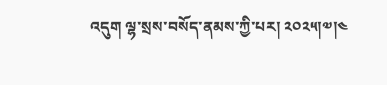འདུག ལྷ་སྲས་བསོད་ནམས་ཀྱི་པར། ༢༠༢༥།༧།༤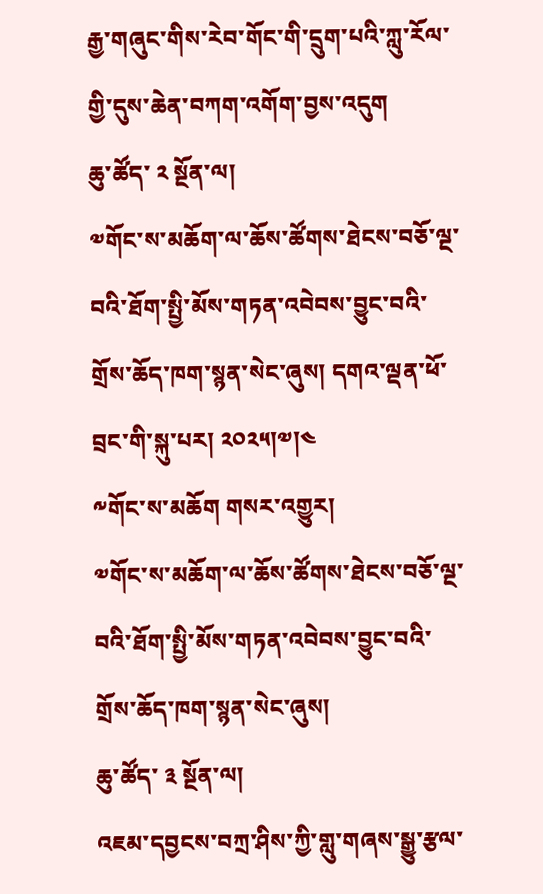རྒྱ་གཞུང་གིས་རེབ་གོང་གི་དྲུག་པའི་ཀླུ་རོལ་གྱི་དུས་ཆེན་བཀག་འགོག་བྱས་འདུག
ཆུ་ཚོད་ ༢ སྔོན་ལ།
༧གོང་ས་མཆོག་ལ་ཆོས་ཚོགས་ཐེངས་བཅོ་ལྔ་བའི་ཐོག་སྤྱི་མོས་གཏན་འབེབས་བྱུང་བའི་གྲོས་ཆོད་ཁག་སྙན་སེང་ཞུས། དགའ་ལྡན་ཕོ་བྲང་གི་སྐུ་པར། ༢༠༢༥།༧།༤
༸གོང་ས་མཆོག གསར་འགྱུར།
༧གོང་ས་མཆོག་ལ་ཆོས་ཚོགས་ཐེངས་བཅོ་ལྔ་བའི་ཐོག་སྤྱི་མོས་གཏན་འབེབས་བྱུང་བའི་གྲོས་ཆོད་ཁག་སྙན་སེང་ཞུས།
ཆུ་ཚོད་ ༣ སྔོན་ལ།
འཇམ་དབྱངས་བཀྲ་ཤིས་ཀྱི་གླུ་གཞས་སྒྱུ་རྩལ་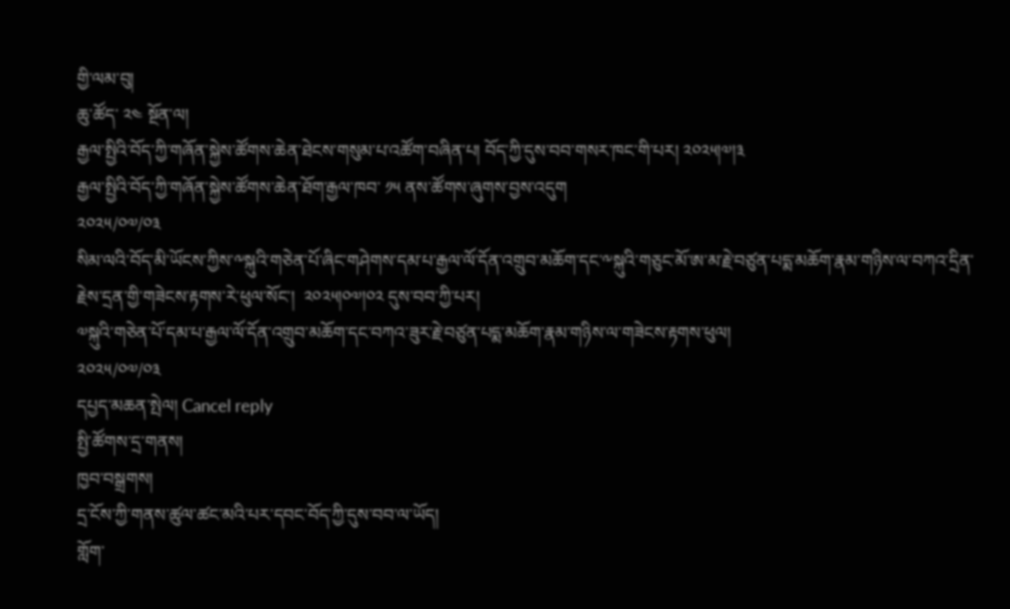གྱི་ལམ་བུ།
ཆུ་ཚོད་ ༢༤ སྔོན་ལ།
རྒྱལ་སྤྱིའི་བོད་ཀྱི་གཞོན་སྐྱེས་ཚོགས་ཆེན་ཐེངས་གསུམ་པ་འཚོག་བཞིན་པ། བོད་ཀྱི་དུས་བབ་གསར་ཁང་གི་པར། ༢༠༢༥།༧།༣
རྒྱལ་སྤྱིའི་བོད་ཀྱི་གཞོན་སྐྱེས་ཚོགས་ཆེན་ཐོག་རྒྱལ་ཁབ་ ༡༥ ནས་ཚོགས་ཞུགས་བྱས་འདུག
༢༠༢༥/༠༧/༠༣
སིམ་ལའི་བོད་མི་ཡོངས་ཀྱིས་༸སྐུའི་གཅེན་པོ་ཞིང་གཤེགས་དམ་པ་རྒྱལ་ལོ་དོན་འགྲུབ་མཆོག་དང་༸སྐུའི་གཅུང་མོ་ཨ་མ་རྗེ་བཙུན་པདྨ་མཆོག་རྣམ་གཉིས་ལ་བཀའ་དྲིན་རྗེས་དྲན་གྱི་གཟེངས་རྟགས་རེ་ཕུལ་སོང་།  ༢༠༢༥།༠༧།༠༢ དུས་བབ་ཀྱི་པར།
༧སྐུའི་གཅེན་པོ་དམ་པ་རྒྱལ་ལོ་དོན་འགྲུབ་མཆོག་དང་བཀའ་ཟུར་རྗེ་བཙུན་པདྨ་མཆོག་རྣམ་གཉིས་ལ་གཟེངས་རྟགས་ཕུལ།
༢༠༢༥/༠༧/༠༣
དཔྱད་མཆན་སྤེལ། Cancel reply
སྤྱི་ཚོགས་དྲ་གནས།
ཁྱབ་བསྒྲགས།
དྲ་ངོས་ཀྱི་གནས་ཚུལ་ཚང་མའི་པར་དབང་བོད་ཀྱི་དུས་བབ་ལ་ཡོད།
གློག་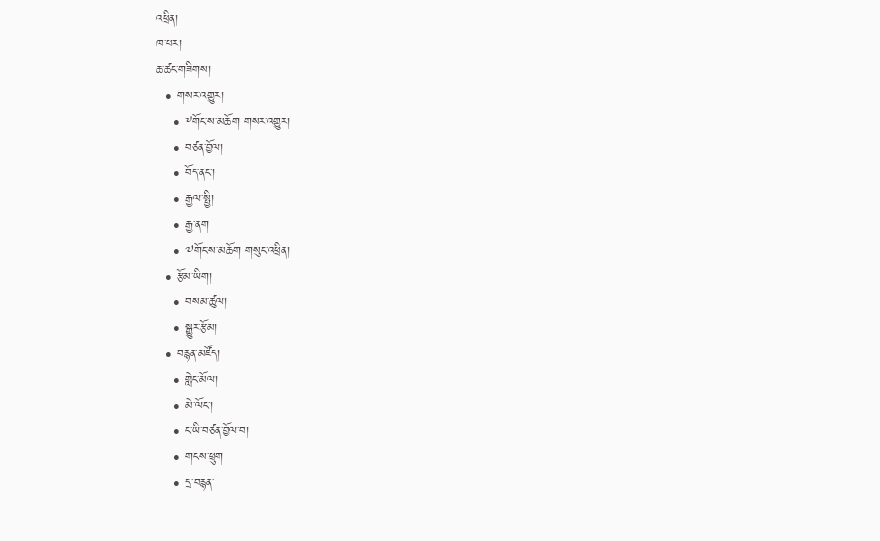འཕྲིན།
ཁ་པར།
ཆ་ཚང་གཟིགས།
  • གསར་འགྱུར།
    • ༸གོང་ས་མཆོག གསར་འགྱུར།
    • བཙན་བྱོལ།
    • བོད་ནང་།
    • རྒྱལ་སྤྱི།
    • རྒྱ་ནག
    • ༧གོང་ས་མཆོག གསུང་འཕྲིན།
  • རྩོམ་ཡིག།
    • བསམ་ཚུལ།
    • སྒྱུར་རྩོམ།
  • བརྙན་མཛོད།
    • གླེང་མོལ།
    • མེ་ལོང་།
    • ང་ཡི་བཙན་བྱོལ་བ།
    • གངས་ཕྲུག
    • དྲ་བརྙན་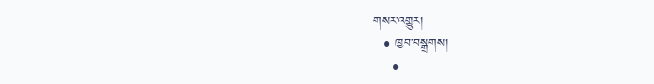གསར་འགྱུར།
  • ཁྱབ་བསྒྲགས།
    •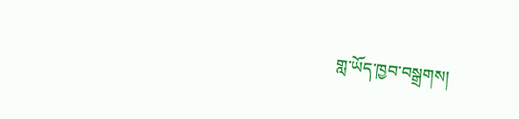གླ་ཡོད་ཁྱབ་བསྒྲགས།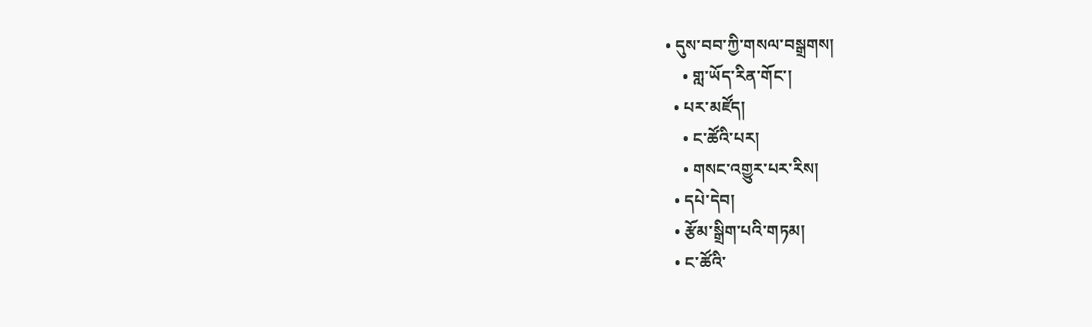• དུས་བབ་ཀྱི་གསལ་བསྒྲགས།
    • གླ་ཡོད་རིན་གོང་།
  • པར་མཛོད།
    • ང་ཚོའི་པར།
    • གསང་འགྱུར་པར་རིས།
  • དཔེ་དེབ།
  • རྩོམ་སྒྲིག་པའི་གཏམ།
  • ང་ཚོའི་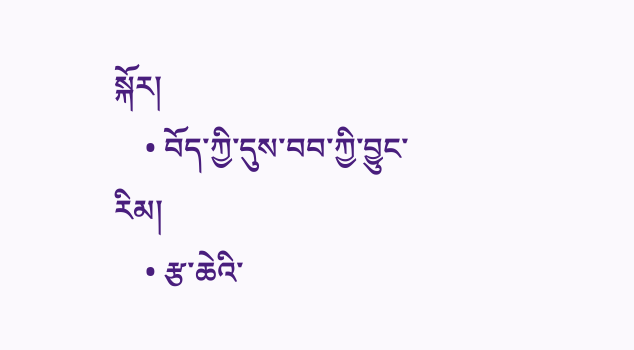སྐོར།
    • བོད་ཀྱི་དུས་བབ་ཀྱི་བྱུང་རིམ།
    • རྩ་ཆེའི་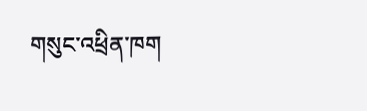གསུང་འཕྲིན་ཁག